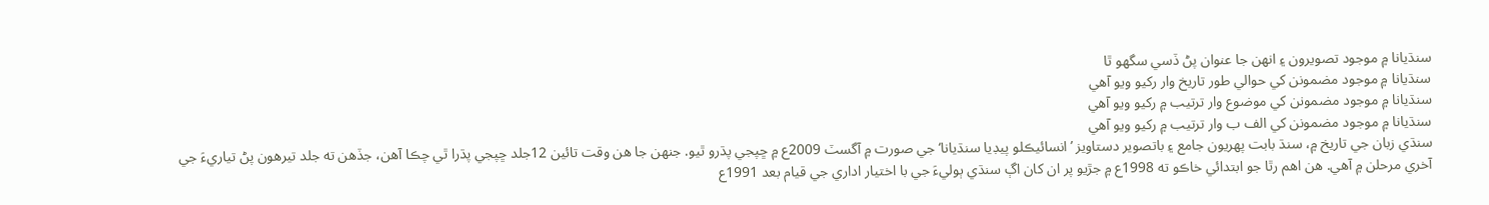سنڌيانا ۾ موجود تصويرون ۽ انهن جا عنوان پڻ ڏسي سگھو ٿا
سنڌيانا ۾ موجود مضمونن کي حوالي طور تاريخ وار رکيو ويو آهي
سنڌيانا ۾ موجود مضمونن کي موضوع وار ترتيب ۾ رکيو ويو آهي
سنڌيانا ۾ موجود مضمونن کي الف ب وار ترتيب ۾ رکيو ويو آهي
سنڌي زبان جي تاريخ ۾، سنڌ بابت پهريون جامع ۽ باتصوير دستاويز ’انسائيڪلو پيڊيا سنڌيانا‘ جي صورت ۾ آگسٽ 2009ع ۾ ڇپجي پڌرو ٿيو. جنهن جا هن وقت تائين 12جلد ڇپجي پڌرا ٿي چڪا آهن، جڏهن ته جلد تيرهون پڻ تياريءَ جي آخري مرحلن ۾ آهي. هن اهم رٿا جو ابتدائي خاڪو ته 1998ع ۾ جڙيو پر ان کان اڳ سنڌي ٻوليءَ جي با اختيار اداري جي قيام بعد 1991ع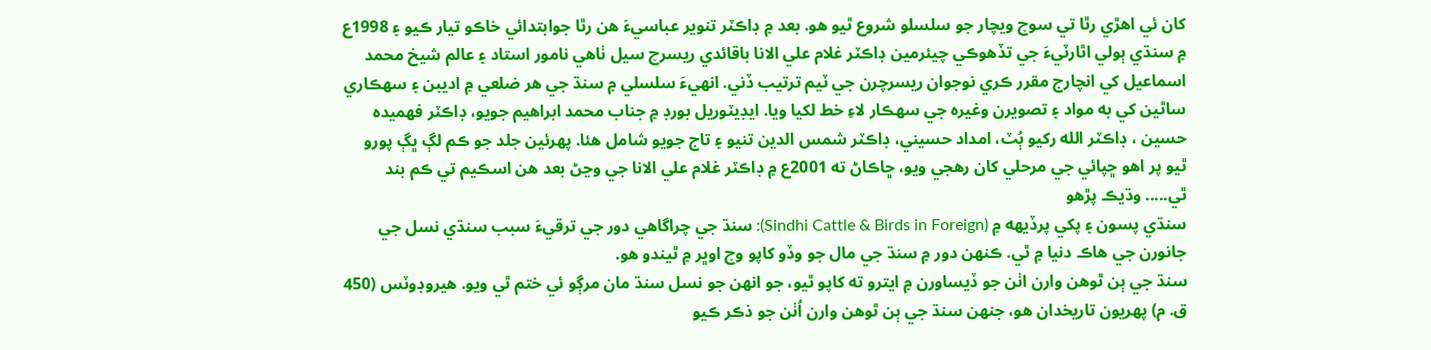کان ئي اهڙي رٿا تي سوچ ويچار جو سلسلو شروع ٿيو هو. بعد ۾ ڊاڪٽر تنوير عباسيءَ هن رٿا جوابتدائي خاڪو تيار ڪيو ۽ 1998ع ۾ سنڌي ٻولي اٿارٽيءَ جي تڏهوڪي چيئرمين ڊاڪٽر غلام علي الانا باقائدي ريسرچ سيل ٺاهي نامور استاد ۽ عالم شيخ محمد اسماعيل کي انچارج مقرر ڪري نوجوان ريسرچرن جي ٽيم ترتيب ڏني. انهيءَ سلسلي ۾ سنڌ جي هر ضلعي ۾ اديبن ۽ سهڪاري ساٿين کي به مواد ۽ تصويرن وغيره جي سهڪار لاءِ خط لکيا ويا. ايڊيٽوريل بورڊ ۾ جناب محمد ابراهيم جويو، ڊاڪٽر فهميده حسين ، ڊاڪٽر الله رکيو ٻُٽ، امداد حسيني، ڊاڪٽر شمس الدين تنيو ۽ تاج جويو شامل هئا. پهرئين جلد جو ڪم لڳ ڀڳ پورو ٿيو پر اهو ڇپائي جي مرحلي کان رهجي ويو، ڇاڪاڻ ته 2001ع ۾ ڊاڪٽر غلام علي الانا جي وڃڻ بعد هن اسڪيم تي ڪم بند ٿي..... وڌيڪ پڙهو
سنڌي پسون ۽ پکي پرڏيهه ۾ (Sindhi Cattle & Birds in Foreign): سنڌ جي چراگاهي دور جي ترقيءَ سبب سنڌي نسل جي جانورن جي هاڪ دنيا ۾ ٿي. ڪنهن دور ۾ سنڌ جي مال جو وڏو کاپو وچ اوڀر ۾ ٿيندو هو.
سنڌ جي ٻن ٿوهن وارن اٺن جو ڏيساورن ۾ ايترو ته کاپو ٿيو، جو انهن جو نسل سنڌ مان مرڳو ئي ختم ٿي ويو. هيروڊوٽس (450 ق. م) پهريون تاريخدان هو، جنهن سنڌ جي ٻن ٿوهن وارن اُٺن جو ذڪر ڪيو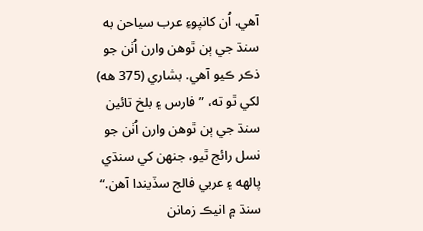آهي. اُن کانپوءِ عرب سياحن به سنڌ جي ٻن ٿوهن وارن اُٺن جو ذڪر ڪيو آهي. بشاري (375 هه) لکي ٿو ته، ”فارس ۽ بلخ تائين سنڌ جي ٻن ٿوهن وارن اُٺن جو نسل رائج ٿيو، جنهن کي سنڌي پالهه ۽ عربي فالج سڏيندا آهن.“
سنڌ ۾ انيڪ زمانن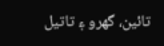تائين، گهرو ۽ تاتيل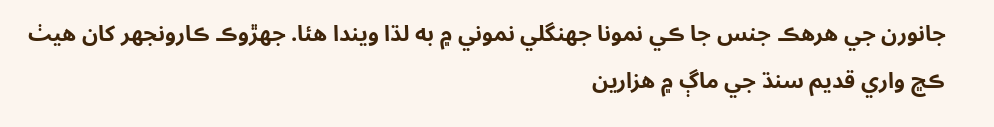جانورن جي هرهڪ جنس جا ڪي نمونا جهنگلي نموني ۾ به لڌا ويندا هئا. جهڙوڪ ڪارونجهر کان هيٺ ڪڇ واري قديم سنڌ جي ماڳ ۾ هزارين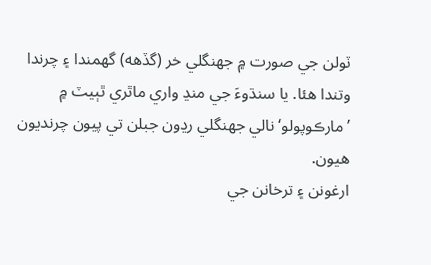ٽولن جي صورت ۾ جهنگلي خر (گڏهه) گهمندا ۽ چرندا وتندا هئا. يا سنڌوءَ جي منڍ واري ماٿري ٿٻيٽ ۾ ’مارڪوپولو‘ نالي جهنگلي رڍون جبلن تي پيون چرنديون هيون.
ارغونن ۽ ترخانن جي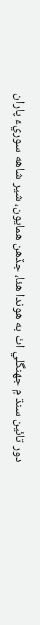دور تائين سنڌ ۾ جهنگلي اٺ به هوندا هئا، جڏهن همايون، شير شاهه سوريءَ پاران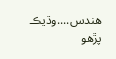هندس....وڌيڪ پڙهو